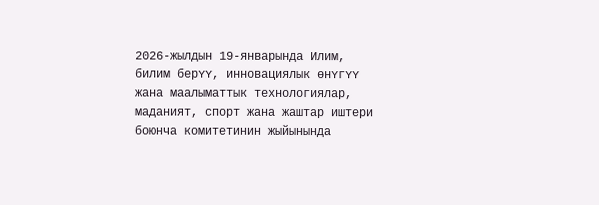2026-жылдын 19-январында Илим, билим берʏʏ, инновациялык ɵнʏгʏʏ жана маалыматтык технологиялар, маданият, спорт жана жаштар иштери боюнча комитетинин жыйынында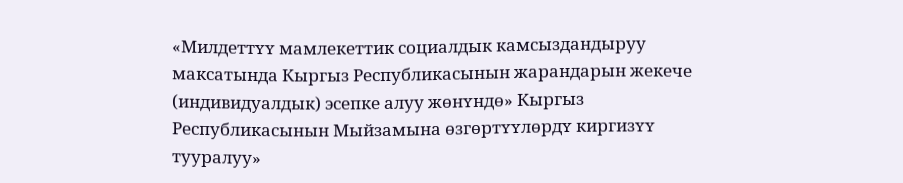«Милдеттʏʏ мамлекеттик социалдык камсыздандыруу максатында Кыргыз Республикасынын жарандарын жекече (индивидуалдык) эсепке алуу жɵнʏндɵ» Кыргыз Республикасынын Мыйзамына ɵзгɵртʏʏлɵрдʏ киргизʏʏ тууралуу»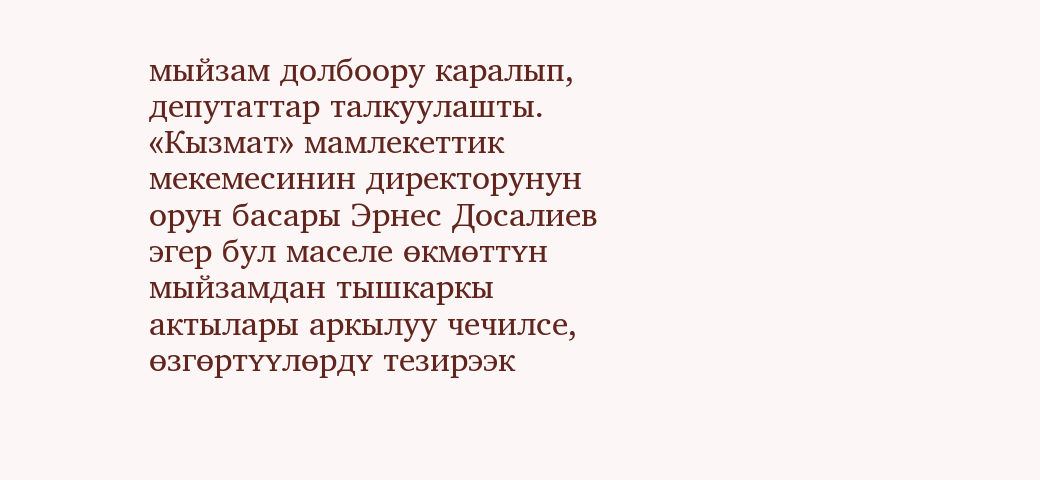мыйзам долбоору каралып, депутаттар талкуулашты. «Кызмат» мамлекеттик мекемесинин директорунун орун басары Эрнес Досалиев эгер бул маселе ɵкмɵттʏн мыйзамдан тышкаркы актылары аркылуу чечилсе, ɵзгɵртʏʏлɵрдʏ тезирээк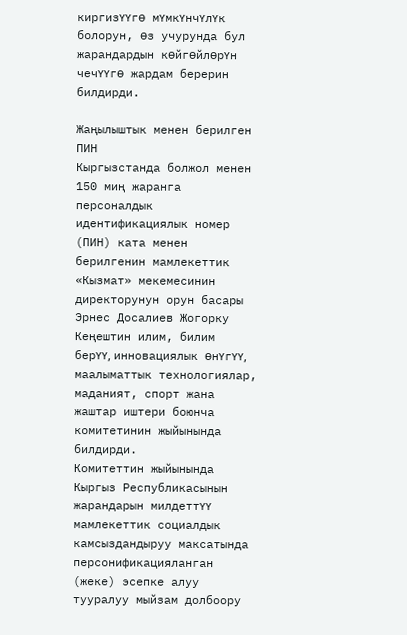киргизʏʏгɵ мʏмкʏнчʏлʏк болорун, ɵз учурунда бул жарандардын кɵйгɵйлɵрʏн чечʏʏгɵ жардам берерин билдирди.

Жаңылыштык менен берилген ПИН
Кыргызстанда болжол менен 150 миң жаранга персоналдык идентификациялык номер (ПИН) ката менен берилгенин мамлекеттик «Кызмат» мекемесинин директорунун орун басары Эрнес Досалиев Жогорку Кеңештин илим, билим берʏʏ, инновациялык ɵнʏгʏʏ, маалыматтык технологиялар, маданият, спорт жана жаштар иштери боюнча комитетинин жыйынында билдирди.
Комитеттин жыйынында Кыргыз Республикасынын жарандарын милдеттʏʏ мамлекеттик социалдык камсыздандыруу максатында персонификацияланган (жеке) эсепке алуу тууралуу мыйзам долбоору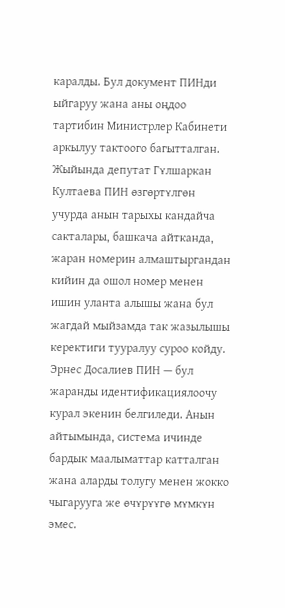каралды. Бул документ ПИНди ыйгаруу жана аны оңдоо тартибин Министрлер Кабинети аркылуу тактоого багытталган.
Жыйында депутат Гʏлшаркан Култаева ПИН ɵзгɵртʏлгɵн учурда анын тарыхы кандайча сакталары, башкача айтканда, жаран номерин алмаштыргандан кийин да ошол номер менен ишин уланта алышы жана бул жагдай мыйзамда так жазылышы керектиги тууралуу суроо койду.
Эрнес Досалиев ПИН — бул жаранды идентификациялоочу курал экенин белгиледи. Анын айтымында, система ичинде бардык маалыматтар катталган жана аларды толугу менен жокко чыгарууга же ɵчʏрʏʏгɵ мʏмкʏн эмес.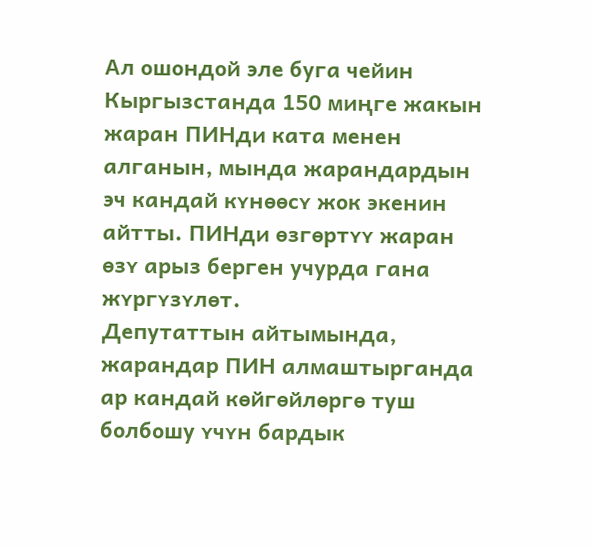Ал ошондой эле буга чейин Кыргызстанда 150 миңге жакын жаран ПИНди ката менен алганын, мында жарандардын эч кандай кʏнɵɵсʏ жок экенин айтты. ПИНди ɵзгɵртʏʏ жаран ɵзʏ арыз берген учурда гана жʏргʏзʏлɵт.
Депутаттын айтымында, жарандар ПИН алмаштырганда ар кандай кɵйгɵйлɵргɵ туш болбошу ʏчʏн бардык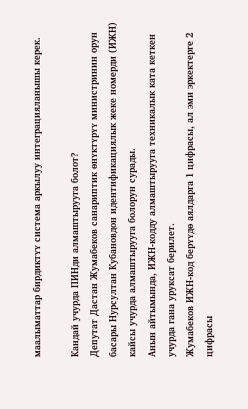маалыматтар бирдиктʏʏ система аркылуу интеграцияланышы керек.

Кандай учурда ПИНди алмаштырууга болот?
Депутат Дастан Жумабеков санариптик ɵнʏктʏрʏʏ министринин орун басары Нурсултан Кубановдон идентификациялык жеке номерди (ИЖН) кайсы учурда алмаштырууга болорун сурады.
Анын айтымында, ИЖН-кодду алмаштырууга техникалык ката кеткен учурда гана уруксат берилет.
Жумабеков ИЖН-код берʏʏдɵ аялдарга 1 цифрасы, ал эми эркектерге 2 цифрасы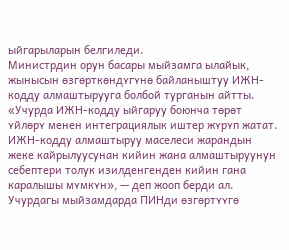ыйгарыларын белгиледи.
Министрдин орун басары мыйзамга ылайык, жынысын ɵзгɵрткɵндʏгʏнɵ байланыштуу ИЖН-кодду алмаштырууга болбой турганын айтты.
«Учурда ИЖН-кодду ыйгаруу боюнча тɵрɵт ʏйлɵрʏ менен интеграциялык иштер жʏрʏп жатат. ИЖН-кодду алмаштыруу маселеси жарандын жеке кайрылуусунан кийин жана алмаштыруунун себептери толук изилденгенден кийин гана каралышы мʏмкʏн», — деп жооп берди ал.
Учурдагы мыйзамдарда ПИНди ɵзгɵртʏʏгɵ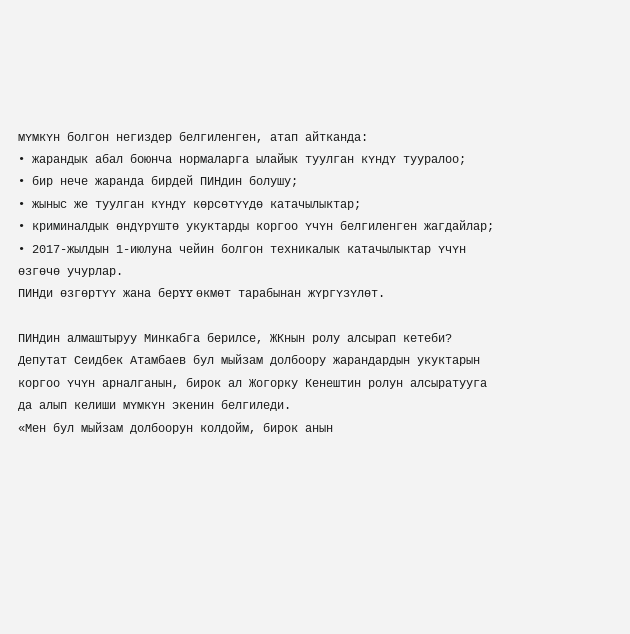мʏмкʏн болгон негиздер белгиленген, атап айтканда:
• жарандык абал боюнча нормаларга ылайык туулган кʏндʏ тууралоо;
• бир нече жаранда бирдей ПИНдин болушу;
• жыныс же туулган кʏндʏ кɵрсɵтʏʏдɵ катачылыктар;
• криминалдык ɵндʏрʏштɵ укуктарды коргоо ʏчʏн белгиленген жагдайлар;
• 2017-жылдын 1-июлуна чейин болгон техникалык катачылыктар ʏчʏн ɵзгɵчɵ учурлар.
ПИНди ɵзгɵртʏʏ жана берʏʏ ɵкмɵт тарабынан жʏргʏзʏлɵт.

ПИНдин алмаштыруу Минкабга берилсе, ЖКнын ролу алсырап кетеби?
Депутат Сеидбек Атамбаев бул мыйзам долбоору жарандардын укуктарын коргоо ʏчʏн арналганын, бирок ал Жогорку Кенештин ролун алсыратууга да алып келиши мʏмкʏн экенин белгиледи.
«Мен бул мыйзам долбоорун колдойм, бирок анын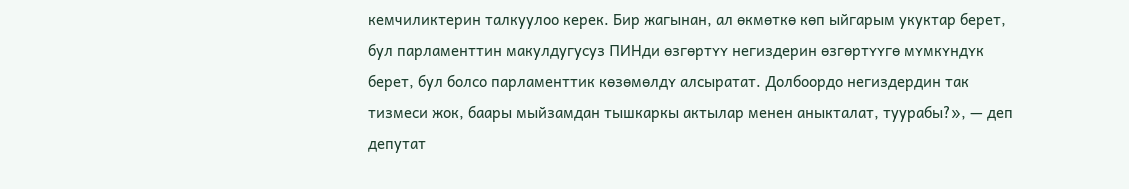кемчиликтерин талкуулоо керек. Бир жагынан, ал ɵкмɵткɵ кɵп ыйгарым укуктар берет, бул парламенттин макулдугусуз ПИНди ɵзгɵртʏʏ негиздерин ɵзгɵртʏʏгɵ мʏмкʏндʏк берет, бул болсо парламенттик кɵзɵмɵлдʏ алсыратат. Долбоордо негиздердин так тизмеси жок, баары мыйзамдан тышкаркы актылар менен аныкталат, туурабы?», — деп депутат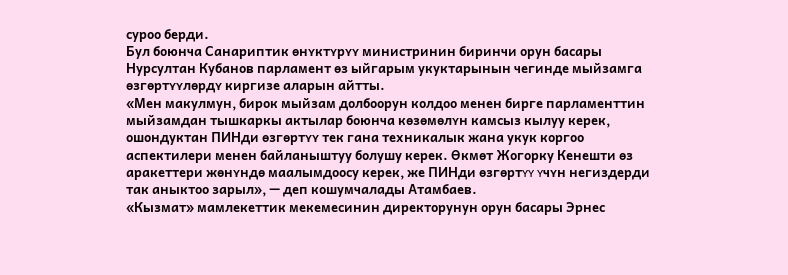суроо берди.
Бул боюнча Санариптик ɵнʏктʏрʏʏ министринин биринчи орун басары Нурсултан Кубанов парламент ɵз ыйгарым укуктарынын чегинде мыйзамга ɵзгɵртʏʏлɵрдʏ киргизе аларын айтты.
«Мен макулмун, бирок мыйзам долбоорун колдоо менен бирге парламенттин мыйзамдан тышкаркы актылар боюнча кɵзɵмɵлʏн камсыз кылуу керек, ошондуктан ПИНди ɵзгɵртʏʏ тек гана техникалык жана укук коргоо аспектилери менен байланыштуу болушу керек. Ɵкмɵт Жогорку Кенешти ɵз аракеттери жɵнʏндɵ маалымдоосу керек, же ПИНди ɵзгɵртʏʏ ʏчʏн негиздерди так аныктоо зарыл», — деп кошумчалады Атамбаев.
«Кызмат» мамлекеттик мекемесинин директорунун орун басары Эрнес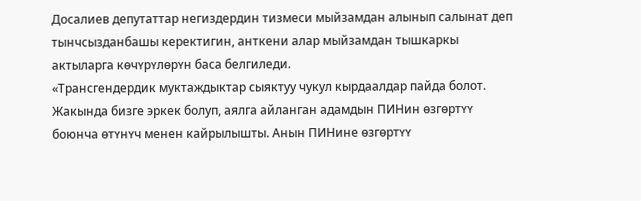Досалиев депутаттар негиздердин тизмеси мыйзамдан алынып салынат деп тынчсызданбашы керектигин, анткени алар мыйзамдан тышкаркы актыларга кɵчʏрʏлɵрʏн баса белгиледи.
«Трансгендердик муктаждыктар сыяктуу чукул кырдаалдар пайда болот. Жакында бизге эркек болуп, аялга айланган адамдын ПИНин ɵзгɵртʏʏ боюнча ɵтʏнʏч менен кайрылышты. Анын ПИНине ɵзгɵртʏʏ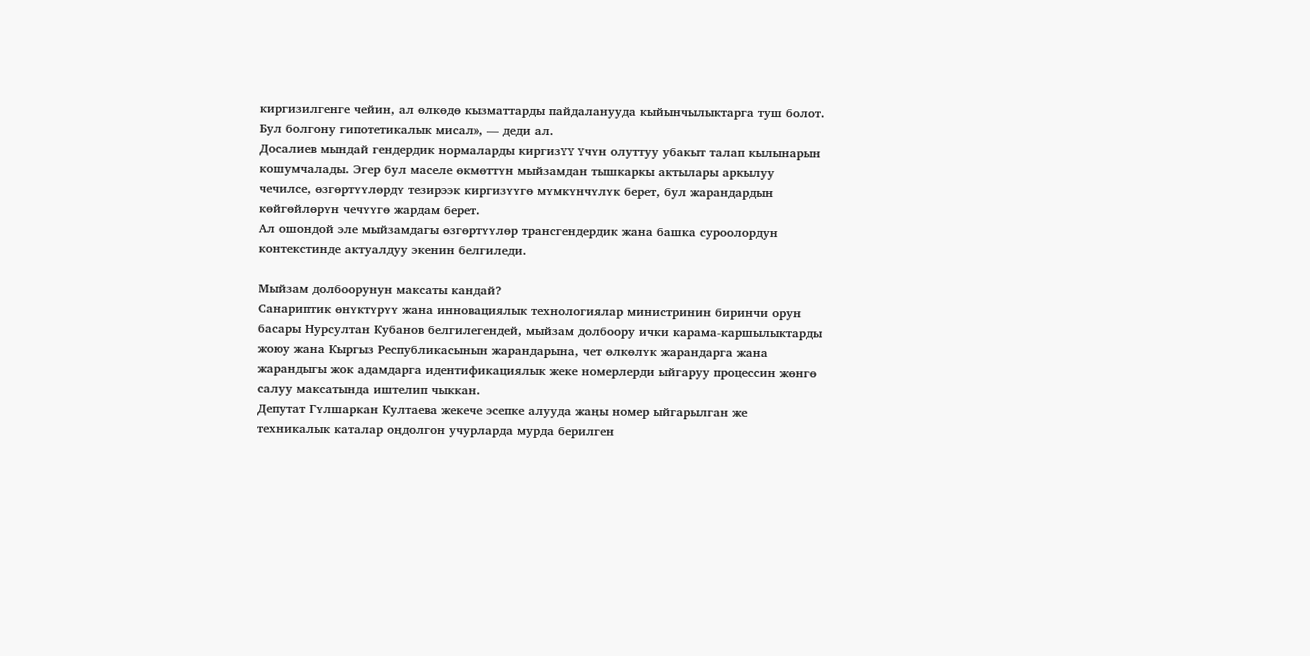киргизилгенге чейин, ал ɵлкɵдɵ кызматтарды пайдаланууда кыйынчылыктарга туш болот. Бул болгону гипотетикалык мисал», — деди ал.
Досалиев мындай гендердик нормаларды киргизʏʏ ʏчʏн олуттуу убакыт талап кылынарын кошумчалады. Эгер бул маселе ɵкмɵттʏн мыйзамдан тышкаркы актылары аркылуу чечилсе, ɵзгɵртʏʏлɵрдʏ тезирээк киргизʏʏгɵ мʏмкʏнчʏлʏк берет, бул жарандардын кɵйгɵйлɵрʏн чечʏʏгɵ жардам берет.
Ал ошондой эле мыйзамдагы ɵзгɵртʏʏлɵр трансгендердик жана башка суроолордун контекстинде актуалдуу экенин белгиледи.

Мыйзам долбоорунун максаты кандай?
Санариптик ɵнʏктʏрʏʏ жана инновациялык технологиялар министринин биринчи орун басары Нурсултан Кубанов белгилегендей, мыйзам долбоору ички карама-каршылыктарды жоюу жана Кыргыз Республикасынын жарандарына, чет ɵлкɵлʏк жарандарга жана жарандыгы жок адамдарга идентификациялык жеке номерлерди ыйгаруу процессин жɵнгɵ салуу максатында иштелип чыккан.
Депутат Гʏлшаркан Култаева жекече эсепке алууда жаңы номер ыйгарылган же техникалык каталар оңдолгон учурларда мурда берилген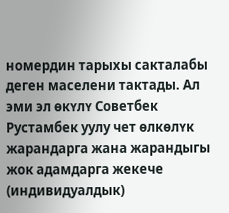номердин тарыхы сакталабы деген маселени тактады. Ал эми эл ɵкʏлʏ Советбек Рустамбек уулу чет ɵлкɵлʏк жарандарга жана жарандыгы жок адамдарга жекече (индивидуалдык)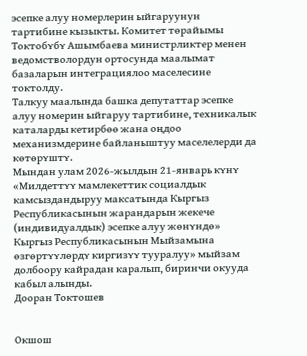эсепке алуу номерлерин ыйгаруунун тартибине кызыкты. Комитет тɵрайымы Токтобʏбʏ Ашымбаева министрликтер менен ведомстволордун ортосунда маалымат базаларын интеграциялоо маселесине токтолду.
Талкуу маалында башка депутаттар эсепке алуу номерин ыйгаруу тартибине, техникалык каталарды кетирбɵɵ жана оңдоо механизмдерине байланыштуу маселелерди да кɵтɵрʏштʏ.
Мындан улам 2026-жылдын 21-январь кʏнʏ «Милдеттʏʏ мамлекеттик социалдык камсыздандыруу максатында Кыргыз Республикасынын жарандарын жекече (индивидуалдык) эсепке алуу жɵнʏндɵ» Кыргыз Республикасынын Мыйзамына ɵзгɵртʏʏлɵрдʏ киргизʏʏ тууралуу» мыйзам долбоору кайрадан каралып, биринчи окууда кабыл алынды.
Дооран Токтошев


Окшош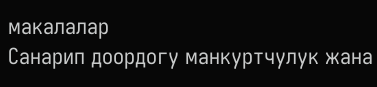макалалар
Санарип доордогу манкуртчулук жана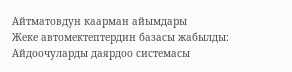Айтматовдун каарман айымдары
Жеке автомектептердин базасы жабылды: Айдоочуларды даярдоо системасы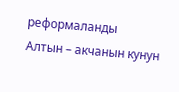реформаланды
Алтын – акчанын кунун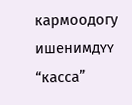кармоодогу ишенимдʏʏ “касса”